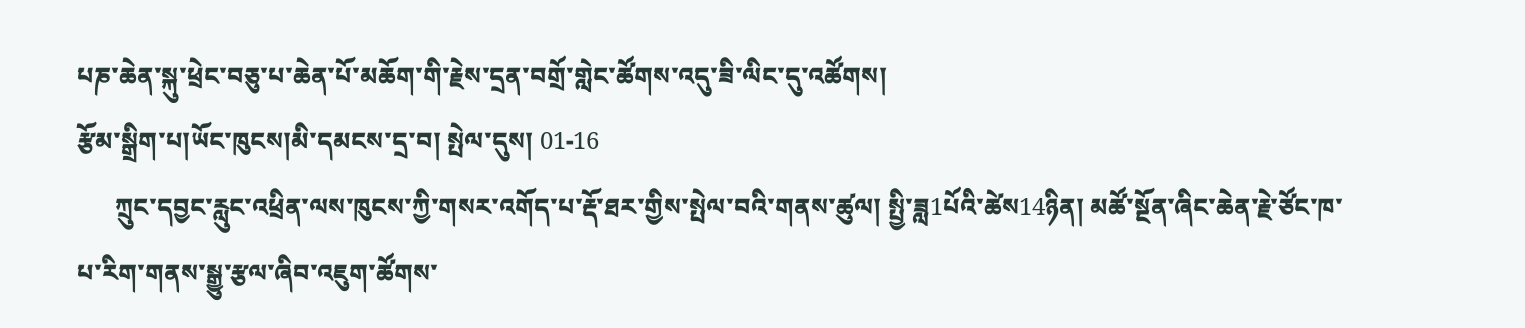པཎ་ཆེན་སྐུ་ཕྲེང་བཅུ་པ་ཆེན་པོ་མཆོག་གི་རྗེས་དྲན་བགྲོ་གླེང་ཚོགས་འདུ་ཟི་ལིང་དུ་འཚོགས།
རྩོམ་སྒྲིག་པ།ཡོང་ཁུངས།མི་དམངས་དྲ་བ། སྤེལ་དུས། 01-16
      ཀྲུང་དབྱང་རླུང་འཕྲིན་ལས་ཁུངས་ཀྱི་གསར་འགོད་པ་རྡོ་ཐར་གྱིས་སྤེལ་བའི་གནས་ཚུལ། སྤྱི་ཟླ1པོའི་ཚེས14ཉིན། མཚོ་སྔོན་ཞིང་ཆེན་རྗེ་ཙོང་ཁ་པ་རིག་གནས་སྒྱུ་རྩལ་ཞིབ་འཇུག་ཚོགས་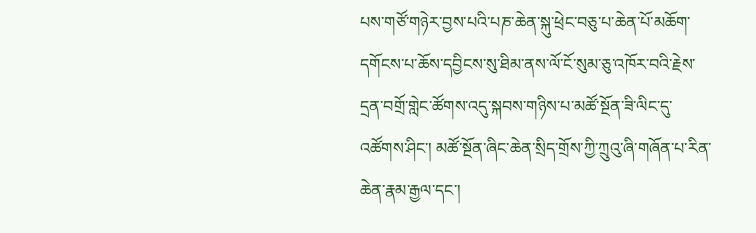པས་གཙོ་གཉེར་བྱས་པའི་པཎ་ཆེན་སྐུ་ཕྲེང་བཅུ་པ་ཆེན་པོ་མཆོག་དགོངས་པ་ཆོས་དབྱིངས་སུ་ཐིམ་ནས་ལོ་ངོ་སུམ་ཅུ་འཁོར་བའི་རྗེས་དྲན་བགྲོ་གླེང་ཚོགས་འདུ་སྐབས་གཉིས་པ་མཚོ་སྔོན་ཟི་ལིང་དུ་འཚོགས་ཤིང་། མཚོ་སྔོན་ཞིང་ཆེན་སྲིད་གྲོས་ཀྱི་ཀྲུའུ་ཞི་གཞོན་པ་རིན་ཆེན་རྣམ་རྒྱལ་དང་།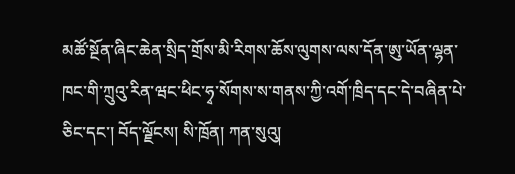མཚོ་སྔོན་ཞིང་ཆེན་སྲིད་གྲོས་མི་རིགས་ཆོས་ལུགས་ལས་དོན་ཨུ་ཡོན་ལྷན་ཁང་གི་ཀྲུའུ་རིན་ཝང་ཕིང་ཧྭ་སོགས་ས་གནས་ཀྱི་འགོ་ཁྲིད་དང་དེ་བཞིན་པེ་ཅིང་དང་། བོད་ལྗོངས། སི་ཁྲོན། ཀན་སུའུ།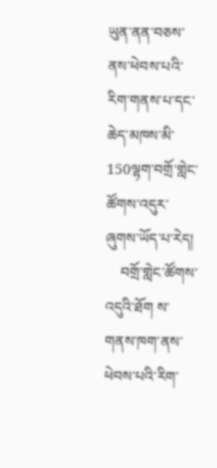ཡུན་ནན་བཅས་ནས་ཕེབས་པའི་རིག་གནས་པ་དང་ཆེད་མཁས་མི་150ལྷག་བགྲོ་གླེང་ཚོགས་འདུར་ཞུགས་ཡོད་པ་རེད།
    བགྲོ་གླེང་ཚོགས་འདུའི་ཐོག ས་གནས་ཁག་ནས་ཕེབས་པའི་རིག་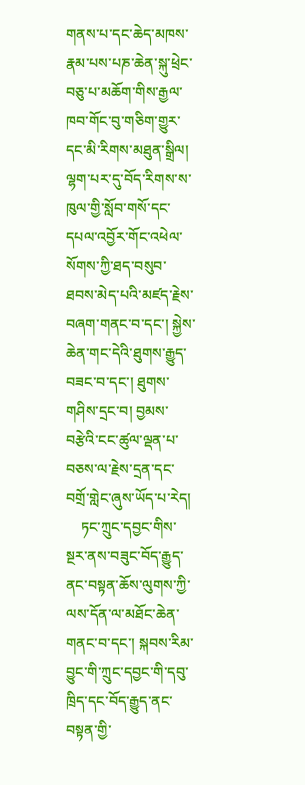གནས་པ་དང་ཆེད་མཁས་རྣམ་པས་པཎ་ཆེན་སྐུ་ཕྲེང་བཅུ་པ་མཆོག་གིས་རྒྱལ་ཁབ་གོང་བུ་གཅིག་གྱུར་དང་མི་རིགས་མཐུན་སྒྲིལ། ལྷག་པར་དུ་བོད་རིགས་ས་ཁུལ་གྱི་སློབ་གསོ་དང་དཔལ་འབྱོར་གོང་འཕེལ་སོགས་ཀྱི་ཐད་བསུབ་ཐབས་མེད་པའི་མཛད་རྗེས་བཞག་གནང་བ་དང་། སྐྱེས་ཆེན་གང་དེའི་ཐུགས་རྒྱུད་བཟང་བ་དང་། ཐུགས་གཤིས་དྲང་བ། བྱམས་བརྩེའི་ངང་ཚུལ་ལྡན་པ་བཅས་ལ་རྗེས་དྲན་དང་བགྲོ་གླེང་ཞུས་ཡོད་པ་རེད།
    ཏང་ཀྲུང་དབྱང་གིས་སྔར་ནས་བཟུང་བོད་རྒྱུད་ནང་བསྟན་ཆོས་ལུགས་ཀྱི་ལས་དོན་ལ་མཐོང་ཆེན་གནང་བ་དང་། སྐབས་རིམ་བྱུང་གི་ཀྲུང་དབྱང་གི་དབུ་ཁྲིད་དང་བོད་རྒྱུད་ནང་བསྟན་གྱི་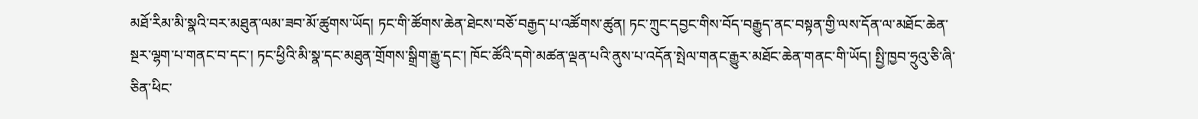མཐོ་རིམ་མི་སྣའི་བར་མཐུན་ལམ་ཟབ་མོ་ཚུགས་ཡོད། ཏང་གི་ཚོགས་ཆེན་ཐེངས་བཅོ་བརྒྱད་པ་འཚོགས་ཚུན། ཏང་ཀྲུང་དབྱང་གིས་བོད་བརྒྱུད་ནང་བསྟན་གྱི་ལས་དོན་ལ་མཐོང་ཆེན་སྔར་ལྷག་པ་གནང་བ་དང་། ཏང་ཕྱིའི་མི་སྣ་དང་མཐུན་གྲོགས་སྒྲིག་རྒྱུ་དང་། ཁོང་ཚོའི་དགེ་མཚན་ལྡན་པའི་ནུས་པ་འདོན་སྤེལ་གནང་རྒྱུར་མཐོང་ཆེན་གནང་གི་ཡོད། སྤྱི་ཁྱབ་ཧྲུའུ་ཅི་ཞི་ཅིན་ཕིང་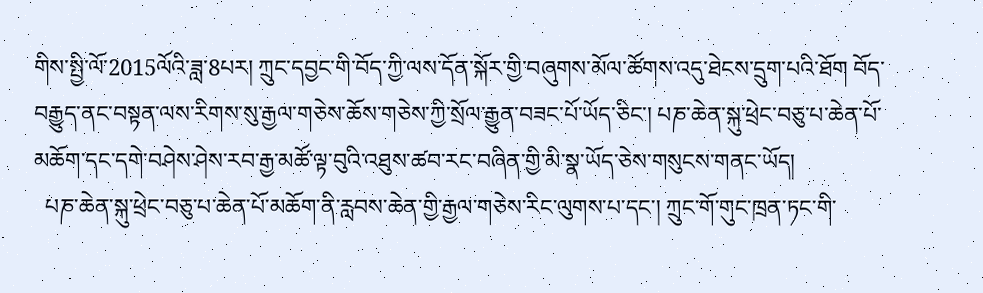གིས་སྤྱི་ལོ་2015ལོའི་ཟླ་8པར། ཀྲུང་དབྱང་གི་བོད་ཀྱི་ལས་དོན་སྐོར་གྱི་བཞུགས་མོལ་ཚོགས་འདུ་ཐེངས་དྲུག་པའི་ཐོག བོད་བརྒྱུད་ནང་བསྟན་ལས་རིགས་སུ་རྒྱལ་གཅེས་ཆོས་གཅེས་ཀྱི་སྲོལ་རྒྱུན་བཟང་པོ་ཡོད་ཅིང་། པཎ་ཆེན་སྐུ་ཕྲེང་བཅུ་པ་ཆེན་པོ་མཆོག་དང་དགེ་བཤེས་ཤེས་རབ་རྒྱ་མཚོ་ལྟ་བུའི་འཐུས་ཚབ་རང་བཞིན་གྱི་མི་སྣ་ཡོད་ཅེས་གསུངས་གནང་ཡོད།
  པཎ་ཆེན་སྐུ་ཕྲེང་བཅུ་པ་ཆེན་པོ་མཆོག་ནི་རླབས་ཆེན་གྱི་རྒྱལ་གཅེས་རིང་ལུགས་པ་དང་། ཀྲུང་གོ་གུང་ཁྲན་ཏང་གི་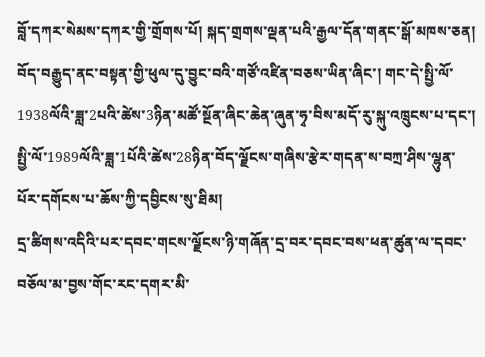བློ་དཀར་སེམས་དཀར་གྱི་གྲོགས་པོ། སྐད་གྲགས་ལྡན་པའི་རྒྱལ་དོན་གནང་སྒོ་མཁས་ཅན། བོད་བརྒྱུད་ནང་བསྟན་གྱི་ཕུལ་དུ་བྱུང་བའི་གཙོ་འཛིན་བཅས་ཡིན་ཞིང་། གང་དེ་སྤྱི་ལོ་1938ལོའི་ཟླ་2པའི་ཚེས་3ཉིན་མཚོ་སྔོན་ཞིང་ཆེན་ཞུན་ཧྭ་བིས་མདོ་རུ་སྐུ་འཁྲུངས་པ་དང་། སྤྱི་ལོ་1989ལོའི་ཟླ་1པོའི་ཚེས་28ཉིན་བོད་ལྗོངས་གཞིས་རྩེར་གདན་ས་བཀྲ་ཤིས་ལྷུན་པོར་དགོངས་པ་ཆོས་ཀྱི་དབྱིངས་སུ་ཐིམ།
དྲ་ཚིགས་འདིའི་པར་དབང་གངས་ལྗོངས་ཉི་གཞོན་དྲ་བར་དབང་བས་ཕན་ཚུན་ལ་དབང་བཅོལ་མ་བྱས་གོང་རང་དགར་མི་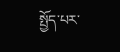སྤྱོད་པར་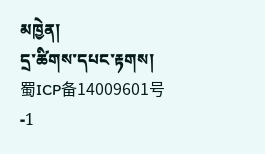མཁྱེན།
དྲ་ཚིགས་དཔང་རྟགས། 蜀ICP备14009601号-1